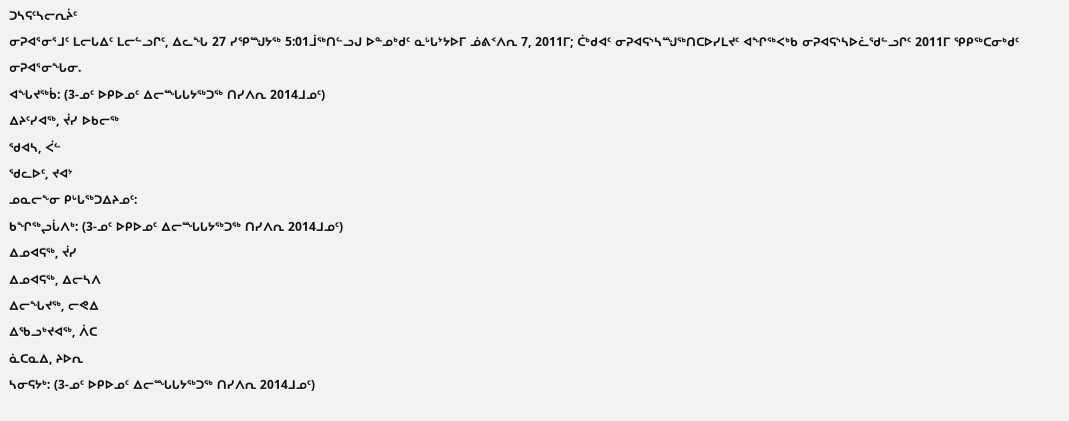ᑐᓴᕋᑦᓴᓕᕆᔩᑦ
ᓂᕈᐊᕐᓂᕐᒧᑦ ᒪᓕᒐᐃᑦ ᒪᓕᓪᓗᒋᑦ, ᐃᓚᖓ 27 ᓯᕿᙳᔭᖅ 5:01ᒨᖅᑎᓪᓗᒍ ᐅᓐᓄᒃᑯᑦ ᓇᒡᒐᔾᔭᐅᒥ ᓅᕕᑉᐱᕆ 7, 2011ᒥ; ᑖᒃᑯᐊᑦ ᓂᕈᐊᕋᔅᓴᙳᖅᑎᑕᐅᓯᒪᔪᑦ ᐊᖏᖅᐸᒃᑲ ᓂᕈᐊᕋᔅᓴᐅᓛᖁᓪᓗᒋᑦ 2011ᒥ ᕿᑭᖅᑕᓂᒃᑯᑦ ᓂᕈᐊᕐᓂᖓᓂ.
ᐊᖓᔪᖅᑳ: (3-ᓄᑦ ᐅᑭᐅᓄᑦ ᐃᓕᙵᒐᔭᖅᑐᖅ ᑎᓯᐱᕆ 2014ᒧᓄᑦ)
ᐃᔨᑦᓯᐊᖅ, ᔫᓯ ᐅᑲᓕᖅ
ᖁᐊᓴ, ᐹᓪ
ᖁᓚᐅᑦ, ᔪᐊᔾ
ᓄᓇᓕᖕᓂ ᑭᒡᒐᖅᑐᐃᔨᓄᑦ:
ᑲᖏᖅᖢᒑᐱᒃ: (3-ᓄᑦ ᐅᑭᐅᓄᑦ ᐃᓕᙵᒐᔭᖅᑐᖅ ᑎᓯᐱᕆ 2014ᒧᓄᑦ)
ᐃᓄᐊᕋᖅ, ᔫᓯ
ᐃᓄᐊᕋᖅ, ᐃᓕᓴᐱ
ᐃᓕᖓᔪᖅ, ᓕᕙᐃ
ᐃᖃᓗᒃᔪᐊᖅ, ᐲᑕ
ᓈᑕᓇᐃ, ᔨᐅᕆ
ᓴᓂᕋᔭᒃ: (3-ᓄᑦ ᐅᑭᐅᓄᑦ ᐃᓕᙵᒐᔭᖅᑐᖅ ᑎᓯᐱᕆ 2014ᒧᓄᑦ)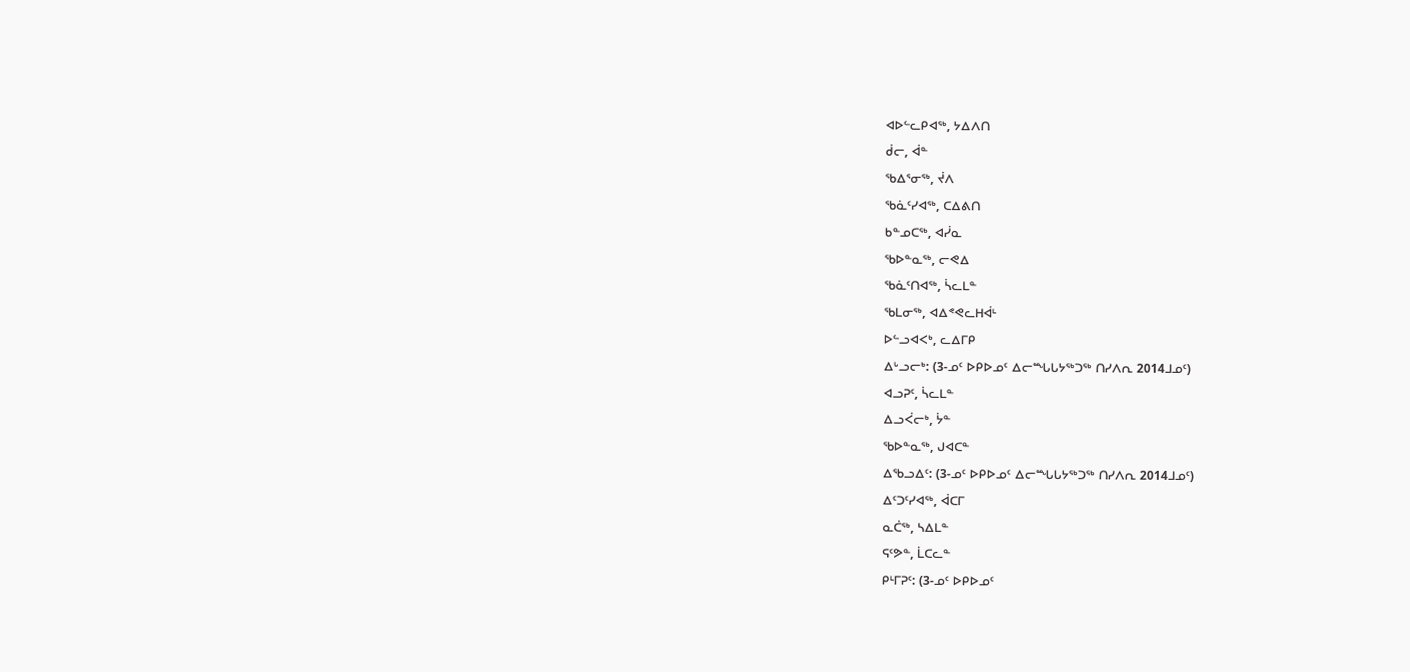ᐊᐅᓪᓚᑭᐊᖅ, ᔭᐃᐱᑎ
ᑰᓕ, ᐋᓐ
ᖃᐃᕐᓂᖅ, ᔫᐱ
ᖃᓈᑦᓯᐊᖅ, ᑕᐃᕕᑎ
ᑲᓐᓄᑕᖅ, ᐊᓰᓇ
ᖃᐅᓐᓇᖅ, ᓕᕙᐃ
ᖃᓈᑦᑎᐊᖅ, ᓵᓚᒪᓐ
ᖃᒪᓂᖅ, ᐊᐃᕝᕙᓚᕼᐋᒻ
ᐅᓪᓗᐊᐸᒃ, ᓚᐃᒥᑭ
ᐃᒡᓗᓕᒃ: (3-ᓄᑦ ᐅᑭᐅᓄᑦ ᐃᓕᙵᒐᔭᖅᑐᖅ ᑎᓯᐱᕆ 2014ᒧᓄᑦ)
ᐊᓗᕈᑦ, ᓵᓚᒪᓐ
ᐃᓗᐹᓕᒃ, ᔮᓐ
ᖃᐅᓐᓇᖅ, ᒍᐊᑕᓐ
ᐃᖃᓗᐃᑦ: (3-ᓄᑦ ᐅᑭᐅᓄᑦ ᐃᓕᙵᒐᔭᖅᑐᖅ ᑎᓯᐱᕆ 2014ᒧᓄᑦ)
ᐃᑦᑐᑦᓯᐊᖅ, ᐋᑕᒥ
ᓇᑖᖅ, ᓴᐃᒪᓐ
ᕋᑦᕗᓐ, ᒫᑕᓚᓐ
ᑭᒻᒥᕈᑦ: (3-ᓄᑦ ᐅᑭᐅᓄᑦ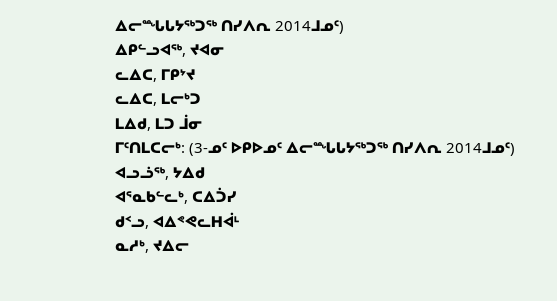ᐃᓕᙵᒐᔭᖅᑐᖅ ᑎᓯᐱᕆ 2014ᒧᓄᑦ)
ᐃᑭᓪᓗᐊᖅ, ᔪᐊᓂ
ᓚᐃᑕ, ᒥᑭᔾᔪ
ᓚᐃᑕ, ᒪᓕᒃᑐ
ᒪᐃᑯ, ᒪᑐ ᒨᓂ
ᒥᑦᑎᒪᑕᓕᒃ: (3-ᓄᑦ ᐅᑭᐅᓄᑦ ᐃᓕᙵᒐᔭᖅᑐᖅ ᑎᓯᐱᕆ 2014ᒧᓄᑦ)
ᐊᓗᓘᖅ, ᔭᐃᑯ
ᐊᕐᓇᑲᓪᓚᒃ, ᑕᐃᑑᓯ
ᑯᑉᓗ, ᐊᐃᕝᕙᓚᕼᐋᒻ
ᓇᓱᒃ, ᔪᐃᓕ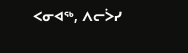ᐸᓂᐊᖅ, ᐱᓕᐴᓯ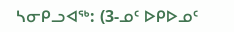ᓴᓂᑭᓗᐊᖅ: (3-ᓄᑦ ᐅᑭᐅᓄᑦ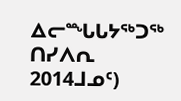ᐃᓕᙵᒐᔭᖅᑐᖅ ᑎᓯᐱᕆ 2014ᒧᓄᑦ)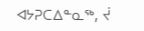ᐊᔭᕈᑕᐃᓐᓇᖅ, ᔫ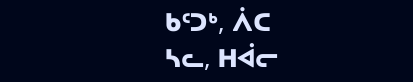ᑲᑦᑐᒃ, ᐲᑕ
ᓴᓚ, ᕼᐋᓕ